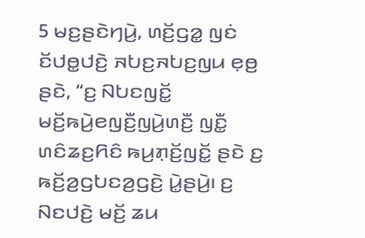5 ꤗꤢ꤬ꤔꤢꤧꤚꤣꤧ꤬, ꤛꤢꤩ꤬ꤞꤤ꤭ ꤜꤢꤦ ꤢꤩꤓꤥ꤭ꤓꤢꤧ꤬ ꤏꤝꤢ꤬ꤏꤝꤢ꤬ꤜꤣ ꤕ꤫ꤥ꤬ ꤔꤢꤧ, “ꤢ꤬ ꤡꤝꤢꤜꤢꤩ꤭ ꤗꤢꤩ꤬ꤒꤣꤧ꤬ꤕꤜꤢꤪ꤬ꤜꤣꤧ꤬ꤛꤢꤪ꤬ ꤜꤢꤪ꤭ ꤛꤢꤨꤘꤢ꤬ꤖꤢꤨ ꤒꤣ꤬ꤊ꤫ꤢꤩ꤬ꤜꤢꤩ꤭ ꤔꤢꤧ ꤢ꤬ ꤒꤢꤩ꤬ꤤ꤬ꤞꤝꤢꤤ꤬ꤞꤢꤧ꤬ ꤣꤧ꤭ꤔꤣꤧ꤬꤯ ꤢ꤬ ꤡꤢꤓꤢꤧ꤬ ꤗꤢꤩ꤬ ꤘꤣ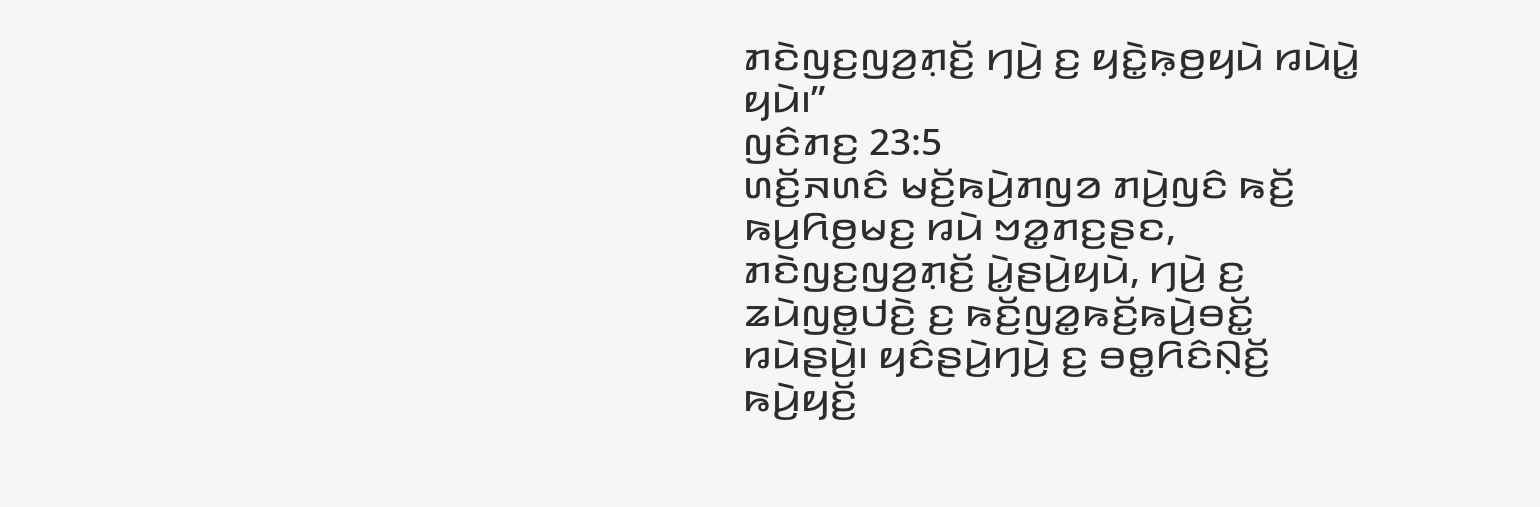ꤊꤢꤧꤜꤢ꤬ꤜꤤ꤬ꤊ꤫ꤢꤩ꤬ ꤚꤣꤧ꤬ ꤢ꤬ ꤟꤢꤧ꤭ꤒ꤫ꤥ꤬ꤟꤣꤧ ꤙꤣꤧꤣꤧ꤭ ꤟꤣꤧ꤯”
ꤜꤢꤨꤊꤢ꤬ 23:5
ꤛꤢꤩ꤬ꤏꤛꤢꤨ ꤗꤢꤩ꤬ꤒꤣꤧ꤬ꤊꤜꤤ ꤊꤣꤧ꤬ꤜꤢꤨ ꤒꤢꤩ꤬ ꤒꤣ꤬ꤖꤥ꤬ꤗꤢ꤬ ꤙꤣꤧ ꤠꤤ꤭ꤊꤢ꤬ꤔꤢ, ꤊꤢꤧꤜꤢ꤬ꤜꤤ꤬ꤊ꤫ꤢꤩ꤬ ꤣꤧ꤭ꤔꤣꤧ꤬ꤟꤣꤧ, ꤚꤣꤧ꤬ ꤢ꤬ ꤘꤣꤧꤜꤥ꤭ꤓꤢꤧ꤬ ꤢ꤬ ꤒꤢꤩ꤬ꤜꤤ꤭ꤒꤢꤩ꤬ꤒꤣꤧ꤬ꤋꤢꤩ꤭ ꤙꤣꤧꤔꤣꤧ꤬꤯ ꤟꤢꤨꤔꤣꤧ꤬ꤚꤣꤧ꤬ ꤢ꤬ ꤋꤥ꤭ꤖꤢꤨꤡ꤫ꤢꤩ꤬ ꤒꤣꤧ꤬ꤟꤢꤩ꤬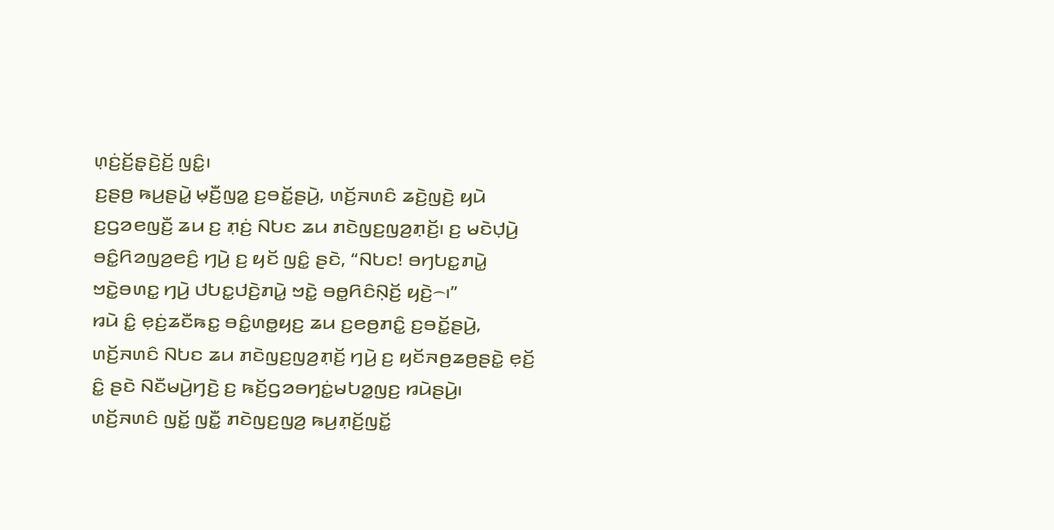ꤛ꤫ꤢꤦ꤬ꤢꤩ꤬ꤔ꤫ꤢꤧ꤬ꤢꤩ꤬ ꤜꤢꤨ꤭꤯
ꤢ꤬ꤔꤥ꤬ ꤒꤣ꤬ꤔꤣꤧ꤭ ꤗ꤫ꤢꤪ꤬ꤜꤤ꤭ ꤢ꤬ꤋꤢꤩ꤭ꤔꤣꤧ꤬, ꤛꤢꤩ꤬ꤏꤛꤢꤨ ꤘꤢꤧ꤬ꤜꤢꤧ꤬ ꤟꤣꤧ ꤢ꤬ꤞꤤꤕꤜꤢꤪ꤬ ꤘꤣ ꤢ꤬ ꤊ꤫ꤢꤦ꤬ ꤡꤝꤢ ꤘꤣ ꤊꤢꤧꤜꤢ꤬ꤜꤤ꤬ꤊ꤫ꤢꤩ꤬꤯ ꤢ꤬ ꤗꤢꤧꤓ꤫ꤣꤧ꤬ ꤋꤢꤨ꤭ꤖꤤꤜꤤ꤬ꤕꤢꤨ꤬ ꤚꤣꤧ꤬ ꤢ꤬ ꤟꤢꤩ ꤜꤢꤨ꤭ ꤔꤢꤧ, “ꤡꤝꤢ! ꤋꤚꤝꤢ꤭ꤊꤣꤧ꤭ ꤠꤢꤧ꤭ꤋꤛꤢ꤭ ꤚꤣꤧ꤬ ꤓꤝꤢ꤭ꤓꤢꤧ꤬ꤊꤣꤧ꤭ ꤠꤢꤧ꤭ ꤋꤥ꤭ꤖꤢꤨꤡ꤫ꤢꤩ꤬ ꤟꤢꤧ꤬꤮꤯”
ꤙꤣꤧ ꤢꤨ꤭ ꤕ꤫ꤢꤦ꤬ꤘꤢꤪꤒꤢ꤭ ꤋꤢꤨ꤭ꤛꤥ꤭ꤟꤢ꤬ ꤘꤣ ꤢ꤬ꤕꤥ꤬ꤊꤢꤨ꤭ ꤢ꤬ꤋꤢꤩ꤭ꤔꤣꤧ꤬, ꤛꤢꤩ꤬ꤏꤛꤢꤨ ꤡꤝꤢ ꤘꤣ ꤊꤢꤧꤜꤢ꤬ꤜꤤ꤬ꤊ꤫ꤢꤩ꤬ ꤚꤣꤧ꤬ ꤢ꤬ ꤟꤢꤩꤏꤥ꤬ꤘꤥ꤬ꤔꤢꤧ꤭ ꤕ꤫ꤢꤩ꤬ ꤢꤨ꤭ ꤔꤢꤧ ꤡꤢꤪꤗꤣꤧ꤬ꤚꤢꤧ꤬ ꤢ꤬ ꤒꤢꤩ꤬ꤞꤤꤋꤚꤢꤦ꤭ꤗꤝꤤ꤭ꤜꤢ꤬ ꤙꤣꤧꤔꤣꤧ꤬꤯
ꤛꤢꤩ꤬ꤏꤛꤢꤨ ꤜꤢꤩ꤭ ꤜꤢꤪ꤭ ꤊꤢꤧꤜꤢ꤬ꤜꤤ꤬ ꤒꤣ꤬ꤊ꤫ꤢꤩ꤬ꤜꤢꤩ꤭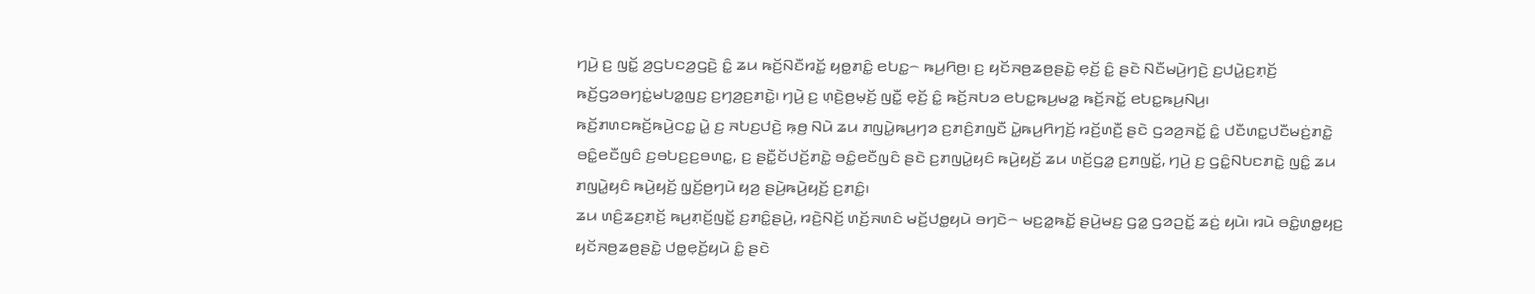ꤚꤣꤧ꤬ ꤢ꤬ ꤜꤢꤩ꤭ ꤤ꤬ꤞꤝꤢꤤ꤬ꤞꤢꤧ꤬ ꤢꤨ꤭ ꤘꤣ ꤒꤢꤩ꤬ꤡꤢꤪꤙꤢꤩ꤭ ꤟꤥ꤭ꤊꤢꤨ꤭ ꤕꤝꤢ꤭꤮ ꤒꤣ꤬ꤖꤥ꤬꤯ ꤢ꤬ ꤟꤢꤩꤏꤥ꤬ꤘꤥ꤬ꤔꤢꤧ꤭ ꤕ꤫ꤢꤩ꤬ ꤢꤨ꤭ ꤔꤢꤧ ꤡꤢꤪꤗꤣꤧ꤬ꤚꤢꤧ꤬ ꤢ꤬ꤓꤣꤧ꤭ꤢ꤬ꤊ꤫ꤢꤩ꤬ ꤒꤢꤩ꤬ꤞꤤꤋꤚꤢꤦ꤭ꤗꤝꤤ꤭ꤜꤢ꤬ ꤢ꤬ꤚꤤ꤬ꤢ꤬ꤊꤢꤧ꤭꤯ ꤚꤣꤧ꤬ ꤢ꤬ ꤛ꤫ꤢꤧ꤬ꤥ꤬ꤗ꤫ꤢꤩ꤬ ꤜꤢꤪ꤭ ꤕ꤫ꤢꤩ꤬ ꤢꤨ꤭ ꤒꤢꤩ꤬ꤏꤝꤤ ꤕꤝꤢ꤭ꤒꤣ꤬ꤗꤤ꤭ ꤒꤢꤩ꤬ꤏꤢꤩ꤭ ꤕꤝꤢ꤭ꤒꤣ꤬ꤡꤣ꤬꤯
ꤒꤢꤩ꤬ꤊꤛꤢꤒꤢꤩ꤬ꤒꤣꤧ꤬ꤍꤢ꤭ ꤣꤧ꤭ ꤢ꤬ ꤏꤝꤢ꤬ꤓꤢꤧ꤬ ꤒ꤫ꤥ꤬ ꤡꤣꤧ ꤘꤣ ꤊꤜꤣꤧ꤭ꤒꤣ꤬ꤚꤤ ꤢ꤬ꤊꤢꤨ꤬ꤊꤜꤢꤪ ꤣꤧ꤭ꤒꤣ꤬ꤖꤚꤢꤩ꤬ ꤙꤢꤩ꤬ꤛꤢꤪ꤬ ꤔꤢꤧ ꤞꤤꤤ꤬ꤏꤢꤩ꤭ ꤢꤨ꤭ ꤓꤢꤪꤛꤢ꤭ꤓꤢꤪꤗꤢꤦ꤬ꤊꤢꤧ꤭ ꤋꤢꤨ꤭ꤕꤢꤪꤜꤢꤨ ꤢ꤬ꤋꤝꤢ꤬ꤢ꤬ꤋꤛꤢ꤭, ꤢ꤬ ꤔꤢꤪ꤭ꤢꤩꤓꤢꤩ꤬ꤊꤢꤧ꤭ ꤋꤢꤨ꤭ꤕꤢꤪꤜꤢꤨ ꤔꤢꤧ ꤢ꤬ꤊꤜꤣꤧ꤭ꤟꤢꤨ ꤒꤣꤧ꤬ꤟꤢꤩ꤬ ꤘꤣ ꤛꤢꤩ꤬ꤞꤤ꤭ ꤢ꤬ꤊꤜꤢꤩ꤭, ꤚꤣꤧ꤬ ꤢ꤬ ꤞꤢꤨ꤭ꤡꤝꤢꤊꤢꤧ꤭ ꤜꤢꤨ꤭ ꤘꤣ ꤊꤜꤣꤧ꤭ꤟꤢꤨ ꤒꤣꤧ꤬ꤟꤢꤩ꤬ ꤜ꤫ꤢꤩ꤬ꤥ꤬ꤚꤣꤧ ꤟꤤ꤬ ꤔꤣꤧ꤬ꤒꤣꤧ꤬ꤟꤢꤩ꤬ ꤢ꤬ꤊꤢꤨ꤭꤯
ꤘꤣ ꤛꤢꤨ꤬ꤘꤢ꤬ꤊ꤫ꤢꤩ꤬ ꤒꤣ꤬ꤊ꤫ꤢꤩ꤬ꤜꤢꤩ꤭ ꤢ꤬ꤊꤢꤨ꤭ꤔꤣꤧ꤬, ꤙꤢꤧ꤬ꤡꤢꤩ꤬ ꤛꤢꤩ꤬ꤏꤛꤢꤨ ꤗꤢꤩ꤬ꤓꤥ꤭ꤟꤣꤧ ꤋꤚꤢꤧ꤮ ꤗꤢ꤬ꤤ꤭ꤒꤢꤩ꤭ ꤔꤣꤧ꤬ꤗꤢ꤬ ꤞꤤ꤭ ꤞꤤꤑꤢꤩ꤭ ꤘꤢꤦ꤬ ꤟꤣꤧ꤯ ꤙꤣꤧ ꤋꤢꤨ꤭ꤛꤥ꤭ꤟꤢ꤬ ꤟꤢꤩꤏꤥ꤬ꤘꤥ꤬ꤔꤢꤧ꤭ ꤓꤥ꤭ꤕ꤫ꤢꤩ꤬ꤟꤣꤧ ꤢꤨ꤭ ꤔꤢꤧ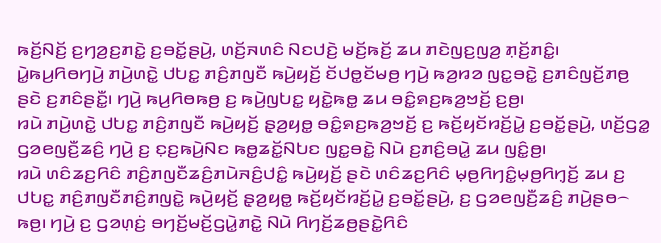ꤒꤢꤩ꤬ꤡꤢꤩ꤬ ꤢ꤬ꤚꤤ꤬ꤢ꤬ꤊꤢꤧ꤭ ꤢ꤬ꤋꤢꤩ꤭ꤔꤣꤧ꤬, ꤛꤢꤩ꤬ꤏꤛꤢꤨ ꤡꤢꤓꤢꤧ꤬ ꤗꤢꤩ꤬ꤒꤢꤩ꤬ ꤘꤣ ꤊꤢꤧꤜꤢ꤬ꤜꤤ꤬ ꤊ꤫ꤢꤩ꤬ꤊꤢꤨ꤭꤯
ꤣꤧ꤭ꤒꤣ꤬ꤖꤥꤚꤣꤧ꤬ ꤊꤣꤧ꤬ꤛꤢꤧ꤭ ꤓꤝꤢ꤭ ꤊꤢꤨ꤬ꤊꤜꤢꤪ ꤒꤣꤧ꤬ꤟꤢꤩ꤬ ꤢꤩꤓꤥ꤭ꤢꤩꤗꤥ꤬ ꤚꤣꤧ꤬ ꤒꤤ꤬ꤙꤤ ꤜꤢ꤭ꤋꤢꤧ꤭ ꤢ꤬ꤊꤢꤨꤜꤢꤩ꤬ꤊꤥ꤬ ꤔꤢꤧ ꤢ꤬ꤊꤢꤨꤔꤢꤪ꤭꤯ ꤚꤣꤧ꤬ ꤒꤣ꤬ꤖꤥꤒꤥ꤬ ꤢ꤬ ꤒꤣꤧ꤬ꤜꤝꤢ꤭ ꤟꤢꤧ꤭ꤒꤥ꤭ ꤘꤣ ꤋꤢꤨ꤭ꤎꤢ꤬ꤒꤤ꤬ꤠꤢꤩ꤬ ꤢ꤬ꤥ꤬꤯
ꤙꤣꤧ ꤊꤣꤧ꤬ꤛꤢꤧ꤭ ꤓꤝꤢ꤭ ꤊꤢꤨ꤬ꤊꤜꤢꤪ ꤒꤣꤧ꤬ꤟꤢꤩ꤬ ꤔ꤫ꤤ꤬ꤟꤥ꤭ ꤋꤢꤨ꤭ꤎꤢ꤬ꤒꤤ꤬ꤠꤢꤩ꤬ ꤢ꤬ ꤒꤢꤩ꤬ꤟꤢꤩꤙꤢꤩ꤬ꤣꤧ꤭ ꤢ꤬ꤋꤢꤩ꤭ꤔꤣꤧ꤬, ꤛꤢꤩ꤬ꤞꤤ꤭ ꤞꤤꤕꤜꤢꤪ꤬ꤘꤢꤨ꤬ ꤚꤣꤧ꤬ ꤢ꤬ ꤢ꤫ꤢ꤬ꤒꤣꤧ꤬ꤡꤢ ꤒꤥ꤭ꤘꤢꤩ꤭ꤡꤝꤢ ꤜꤢ꤭ꤋꤢꤧ꤭ ꤡꤣꤧ ꤢ꤬ꤊꤢꤨ꤬ꤋꤣꤧ꤭ ꤘꤣ ꤜꤢꤨ꤭ꤥ꤬꤯
ꤙꤣꤧ ꤛꤢꤨꤘꤢ꤬ꤖꤢꤨ ꤊꤢꤨ꤬ꤊꤜꤢꤪꤘꤢꤨ꤬ꤊꤣꤧꤏꤢꤨ꤬ꤓꤢꤨ꤭ ꤒꤣꤧ꤬ꤟꤢꤩ꤬ ꤔꤢꤧ ꤛꤢꤨꤘꤢ꤬ꤖꤢꤨ ꤗ꤫ꤥ꤬ꤖꤚꤢꤨ꤭ꤗ꤫ꤥ꤬ꤖꤚ꤫ꤢꤩ꤬ ꤘꤣ ꤢ꤬ ꤓꤝꤢ꤭ ꤊꤢꤨ꤬ꤊꤜꤢꤪꤊꤢꤨ꤬ꤊꤜꤢꤧ꤭ ꤒꤣꤧ꤬ꤟꤢꤩ꤬ ꤔ꤫ꤤ꤬ꤟꤥ꤭ ꤒꤢꤩ꤬ꤟꤢꤩꤙꤢꤩ꤬ꤣꤧ꤭ ꤢ꤬ꤋꤢꤩ꤭ꤔꤣꤧ꤬, ꤢ꤬ ꤞꤤꤕꤜꤢꤪ꤬ꤘꤢꤨ꤬ ꤊꤣꤧ꤬ꤔꤥ꤮ ꤒꤥ꤬꤯ ꤚꤣꤧ꤬ ꤢ꤬ ꤞꤤꤛ꤫ꤢꤦ꤬ ꤋꤚꤢꤩ꤬ꤗꤢꤩ꤬ꤞꤣꤧ꤭ꤊꤢꤧ꤭ ꤡꤣꤧ ꤖꤚꤢꤩ꤬ꤘꤥ꤬ꤔꤢꤧ꤭ꤖꤢꤨ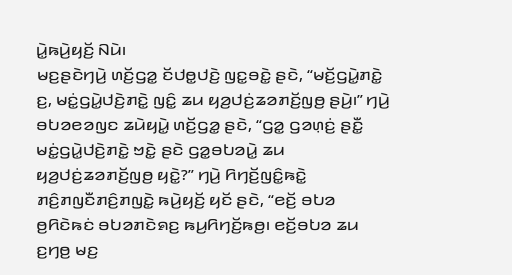ꤣꤧ꤭ꤒꤣꤧ꤬ꤟꤢꤩ꤬ ꤡꤣꤧ꤯
ꤗꤢ꤬ꤔꤢꤧꤚꤣꤧ꤬ ꤛꤢꤩ꤬ꤞꤤ꤭ ꤢꤩꤓꤥ꤭ꤓꤢꤧ꤬ ꤜꤢ꤭ꤋꤢꤧ꤭ ꤔꤢꤧ, “ꤗꤢꤩ꤬ꤞꤣꤧ꤭ꤊꤢꤧ꤭ ꤢ꤬, ꤗꤢꤦ꤭ꤞꤣꤧ꤭ꤓꤢꤧ꤬ꤊꤢꤧ꤭ ꤜꤢꤨ꤭ ꤘꤣ ꤟꤤ꤬ꤓꤢꤦ꤬ꤘꤤꤊꤢꤩ꤬ꤜꤥ꤬ ꤔꤣꤧ꤬꤯” ꤚꤣꤧ꤬ ꤋꤝꤤꤕꤤꤜꤢ ꤘꤣꤧꤟꤣꤧ꤭ ꤛꤢꤩ꤬ꤞꤤ꤭ ꤔꤢꤧ, “ꤞꤤ꤭ ꤞꤤꤛ꤫ꤢꤦ꤬ ꤔꤢꤪ꤭ ꤗꤢꤦ꤭ꤞꤣꤧ꤭ꤓꤢꤧ꤬ꤊꤢꤧ꤭ ꤠꤢꤧ꤭ ꤔꤢꤧ ꤞꤤ꤭ꤋꤝꤤꤣꤧ꤭ ꤘꤣ ꤟꤤ꤬ꤓꤢꤦ꤬ꤘꤤꤊꤢꤩ꤬ꤜꤥ꤬ ꤟꤢꤧ꤭?” ꤚꤣꤧ꤬ ꤖꤚꤢꤩ꤬ꤜꤢꤨ꤭ꤒꤢꤧ꤭ ꤊꤢꤨ꤬ꤊꤜꤢꤪꤊꤢꤨ꤬ꤊꤜꤢꤧ꤭ ꤒꤣꤧ꤬ꤟꤢꤩ꤬ ꤟꤢꤩ ꤔꤢꤧ, “ꤕꤢꤩ꤬ ꤋꤝꤤ ꤥ꤬ꤖꤢꤧꤒꤢꤦ ꤋꤝꤤꤊꤢꤧꤎꤢ꤬ ꤒꤣ꤬ꤖꤚꤢꤩ꤬ꤒꤥ꤬꤯ ꤕꤢꤩ꤬ꤋꤝꤤ ꤘꤣ ꤢ꤬ꤚꤥ꤬ ꤗꤢ꤬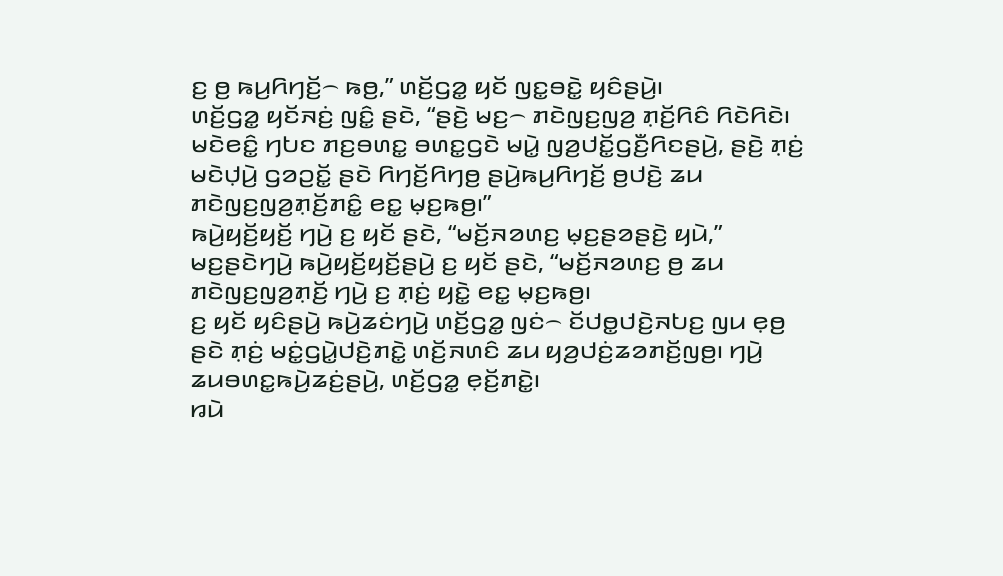ꤢ꤬ ꤥ꤬ ꤒꤣ꤬ꤖꤚꤢꤩ꤬꤮ ꤒꤥ꤬,” ꤛꤢꤩ꤬ꤞꤤ꤭ ꤟꤢꤩ ꤜꤢ꤭ꤋꤢꤧ꤭ ꤟꤢꤨꤔꤣꤧ꤬꤯
ꤛꤢꤩ꤬ꤞꤤ꤭ ꤟꤢꤩꤏꤢꤦ꤬ ꤜꤢꤨ꤭ ꤔꤢꤧ, “ꤔꤢꤧ꤬ ꤗꤢ꤬꤮ ꤊꤢꤧꤜꤢ꤬ꤜꤤ꤬ ꤊ꤫ꤢꤩ꤬ꤖꤢꤨ ꤖꤢꤧꤖꤢꤧ꤯ ꤗꤢꤧꤕꤢꤨ꤭ ꤚꤝꤢ ꤊꤢ꤬ꤋꤛꤢ꤭ ꤋꤛꤢ꤭ꤞꤢꤧ ꤗꤣꤧ꤭ ꤜꤤ꤬ꤓꤢꤩ꤭ꤞꤢꤪ꤬ꤖꤢꤔꤣꤧ꤬, ꤔꤢꤧ꤬ ꤊ꤫ꤢꤦ꤬ ꤗꤢꤧꤓ꤫ꤣꤧ꤬ ꤞꤤꤑꤢꤩ꤭ ꤔꤢꤧ ꤖꤚꤢꤩ꤬ꤖꤚꤥ꤬ ꤔꤣꤧ꤬ꤒꤣ꤬ꤖꤚꤢꤩ꤬ ꤥ꤬ꤓꤢꤧ꤬ ꤘꤣ ꤊꤢꤧꤜꤢ꤬ꤜꤤ꤬ꤊ꤫ꤢꤩ꤬ꤊꤢꤨ꤭ ꤕꤢ꤭ ꤗ꤫ꤢ꤬ꤒꤥ꤬꤯”
ꤒꤣꤧ꤬ꤟꤢꤩ꤬ꤟꤢꤩ꤬ ꤚꤣꤧ꤬ ꤢ꤬ ꤟꤢꤩ ꤔꤢꤧ, “ꤗꤢꤩ꤬ꤏꤤꤛꤢ꤬ ꤗ꤫ꤢ꤬ꤔꤤꤔꤢꤧ꤬ ꤟꤣꤧ,” ꤗꤢ꤬ꤔꤢꤧꤚꤣꤧ꤬ ꤒꤣꤧ꤬ꤟꤢꤩ꤬ꤟꤢꤩ꤬ꤔꤣꤧ꤬ ꤢ꤬ ꤟꤢꤩ ꤔꤢꤧ, “ꤗꤢꤩ꤬ꤏꤤꤛꤢ꤬ ꤥ꤬ ꤘꤣ ꤊꤢꤧꤜꤢ꤬ꤜꤤ꤬ꤊ꤫ꤢꤩ꤬ ꤚꤣꤧ꤬ ꤢ꤬ ꤊ꤫ꤢꤦ꤬ ꤟꤢꤧ꤭ ꤕꤢ꤭ ꤗ꤫ꤢ꤬ꤒꤥ꤬꤯
ꤢ꤬ ꤟꤢꤩ ꤟꤢꤨꤔꤣꤧ꤬ ꤒꤣꤧ꤬ꤘꤢꤦꤚꤣꤧ꤬ ꤛꤢꤩ꤬ꤞꤤ꤭ ꤜꤢꤦ꤮ ꤢꤩꤓꤥ꤭ꤓꤢꤧ꤬ꤏꤝꤢ꤬ ꤜꤣ ꤕ꤫ꤥ꤬ ꤔꤢꤧ ꤊ꤫ꤢꤦ꤬ ꤗꤢꤦ꤭ꤞꤣꤧ꤭ꤓꤢꤧ꤬ꤊꤢꤧ꤭ ꤛꤢꤩ꤬ꤏꤛꤢꤨ ꤘꤣ ꤟꤤ꤬ꤓꤢꤦ꤬ꤘꤤꤊꤢꤩ꤬ꤜꤥ꤬꤯ ꤚꤣꤧ꤬ ꤘꤣꤋꤛꤢ꤭ꤒꤣꤧ꤬ꤘꤢꤦ꤬ꤔꤣꤧ꤬, ꤛꤢꤩ꤬ꤞꤤ꤭ ꤕ꤫ꤢꤩ꤬ꤊꤢꤧ꤭꤯
ꤙꤣꤧ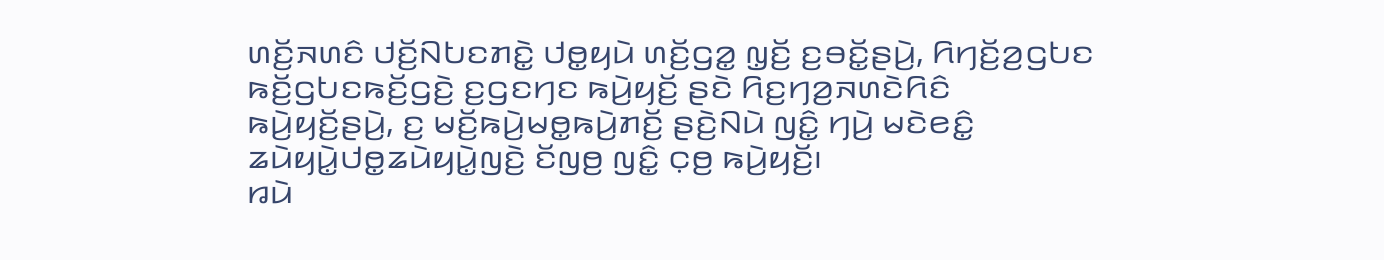ꤛꤢꤩ꤬ꤏꤛꤢꤨ ꤓꤢꤩ꤬ꤡꤝꤢꤊꤢꤧ꤭ ꤓꤥ꤭ꤟꤣꤧ ꤛꤢꤩ꤬ꤞꤤ꤭ ꤜ꤫ꤢꤩ꤬ ꤢ꤬ꤋꤢꤩ꤭ꤔꤣꤧ꤬, ꤖꤚꤢꤩ꤬ꤤ꤬ꤞꤝꤢ ꤒꤢꤩ꤬ꤞꤝꤢꤒꤢꤩ꤬ꤞꤢꤧ꤬ ꤢ꤬ꤞꤢꤚꤢ ꤒꤣꤧ꤬ꤟꤢꤩ꤬ ꤔꤢꤧ ꤖꤢ꤬ꤚꤤ꤬ꤏꤛꤢꤧꤖꤢꤨ ꤒꤣꤧ꤬ꤟꤢꤩ꤬ꤔꤣꤧ꤬, ꤢ꤬ ꤗꤢꤩ꤬ꤒꤣꤧ꤬ꤗꤥ꤭ꤒꤣꤧ꤬ꤊꤢꤩ꤬ ꤔꤢꤧ꤬ꤡꤣꤧ ꤜꤢꤨ꤭ ꤚꤣꤧ꤬ ꤗꤢꤧꤕꤢꤨ꤭ ꤘꤣꤧꤟꤣꤧ꤭ꤓꤥ꤭ꤘꤣꤧꤟꤣꤧ꤭ꤜꤢꤧ꤬ ꤢꤩꤜꤥ꤬ ꤜꤢꤨ꤭ ꤍ꤫ꤥ꤬ ꤒꤣꤧ꤬ꤟꤢꤩ꤬꤯
ꤙꤣꤧ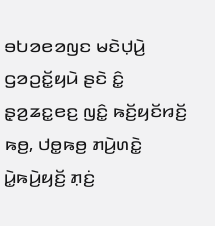ꤋꤝꤤꤕꤤꤜꤢ ꤗꤢꤧꤓ꤫ꤣꤧ꤬ ꤞꤤꤑꤢꤩ꤭ꤟꤣꤧ ꤔꤢꤧ ꤢꤨ꤭ ꤔ꤫ꤤ꤬ꤘꤢ꤭ꤕꤢ꤬ ꤜꤢꤨ꤭ ꤒꤢꤩ꤬ꤟꤢꤩꤙꤢꤩ꤬ ꤒꤥ꤬, ꤓꤥ꤭ꤒꤥ꤬ ꤊꤣꤧ꤬ꤛꤢꤧ꤭ ꤣꤧ꤭ꤒꤣꤧ꤬ꤟꤢꤩ꤬ ꤊ꤫ꤢꤦ꤬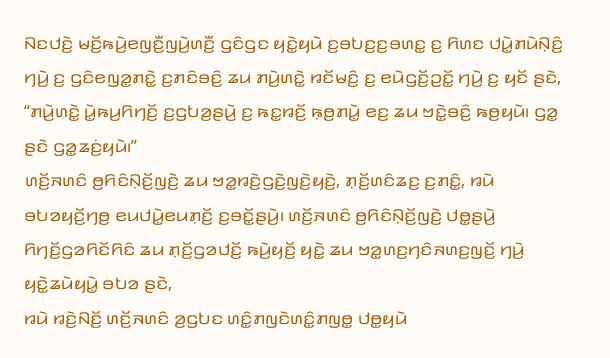ꤡꤢꤓꤢꤧ꤬ ꤗꤢꤩ꤬ꤒꤣꤧ꤬ꤕꤜꤢꤪ꤬ꤜꤣꤧ꤬ꤛꤢꤪ꤬ ꤞꤢꤨꤞꤢ ꤟꤢꤧ꤭ꤟꤣꤧ ꤢ꤬ꤋꤝꤢ꤬ꤢ꤬ꤋꤛꤢ꤭ ꤢ꤬ ꤖꤛꤢ ꤓꤣꤧ꤭ꤊꤣꤧꤡ꤫ꤢꤨ꤬ ꤚꤣꤧ꤬ ꤢ꤬ ꤞꤢꤨꤕꤜꤤ꤭ꤊꤢꤧ꤭ ꤢ꤬ꤊꤢꤨꤋꤢꤨ꤬ ꤘꤣ ꤊꤣꤧ꤬ꤛꤢꤧ꤭ ꤙꤢꤩꤗꤢꤨ꤬ ꤢ꤬ ꤕꤣꤧꤞꤢꤩ꤬ꤑꤢꤩ꤭ ꤚꤣꤧ꤬ ꤢ꤬ ꤟꤢꤩ ꤔꤢꤧ, “ꤊꤣꤧ꤬ꤛꤢꤧ꤭ ꤣꤧ꤭ꤒꤣ꤬ꤖꤚꤢꤩ꤬ ꤢ꤬ꤞꤝꤤ꤬ꤔꤣꤧ꤬ ꤢ꤬ ꤒꤢ꤭ꤙꤢꤩ꤬ ꤒ꤫ꤥ꤬ꤊꤣꤧ꤭ ꤕꤢ꤬ ꤘꤣ ꤠꤢꤧ꤭ꤋꤢꤨ꤬ ꤒꤥ꤬ꤟꤣꤧ꤯ ꤞꤤ꤭ ꤔꤢꤧ ꤞꤤ꤭ꤘꤢꤦ꤬ꤟꤣꤧ꤯”
ꤛꤢꤩ꤬ꤏꤛꤢꤨ ꤥ꤬ꤖꤢꤨꤡ꤫ꤢꤩ꤬ꤜꤢꤧ꤬ ꤘꤣ ꤠꤤ꤭ꤙꤢꤧ꤬ꤞꤢꤧ꤬ꤜꤢꤧ꤬ꤟꤢꤧ꤬, ꤊ꤫ꤢꤩ꤬ꤛꤢꤨꤘꤢ꤬ ꤢ꤬ꤊꤢꤨ꤭, ꤙꤣꤧ ꤋꤝꤤꤟꤢꤩ꤬ꤚꤥ꤬ ꤕꤣꤓꤣꤧ꤭ꤕꤣꤊ꤫ꤢꤩ꤬ ꤢ꤬ꤋꤢꤩ꤭ꤔꤣꤧ꤬꤯ ꤛꤢꤩ꤬ꤏꤛꤢꤨ ꤥ꤬ꤖꤢꤨꤡ꤫ꤢꤩ꤬ꤜꤢꤧ꤬ ꤓꤥ꤭ꤔꤣꤧ꤬ ꤖꤚꤢꤩ꤬ꤞꤤꤖꤢꤩꤖꤢꤨ ꤘꤣ ꤊ꤫ꤢꤩ꤬ꤞꤤꤓꤢꤩ꤬ ꤒꤣꤧ꤬ꤟꤢꤩ꤬ ꤟꤢꤧ꤭ ꤘꤣ ꤠꤤ꤭ꤛꤢ꤬ꤚꤢꤨꤏꤛꤢ꤬ꤜꤢꤩ꤬ ꤚꤣꤧ꤬ ꤟꤢꤧ꤭ꤘꤣꤧꤟꤣꤧ꤭ ꤋꤝꤤ ꤔꤢꤧ,
ꤙꤣꤧ ꤙꤢꤧ꤬ꤡꤢꤩ꤬ ꤛꤢꤩ꤬ꤏꤛꤢꤨ ꤤ꤬ꤞꤝꤢ ꤛꤢꤨ꤭ꤊꤜꤢꤧꤛꤢꤨ꤭ꤊꤜꤥ꤭ ꤓꤥ꤭ꤟꤣꤧ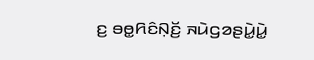ꤢ꤬ ꤋꤥ꤭ꤖꤢꤨꤡ꤫ꤢꤩ꤬ ꤏꤣꤧꤞꤤꤔꤣꤧ꤭ꤣꤧ꤭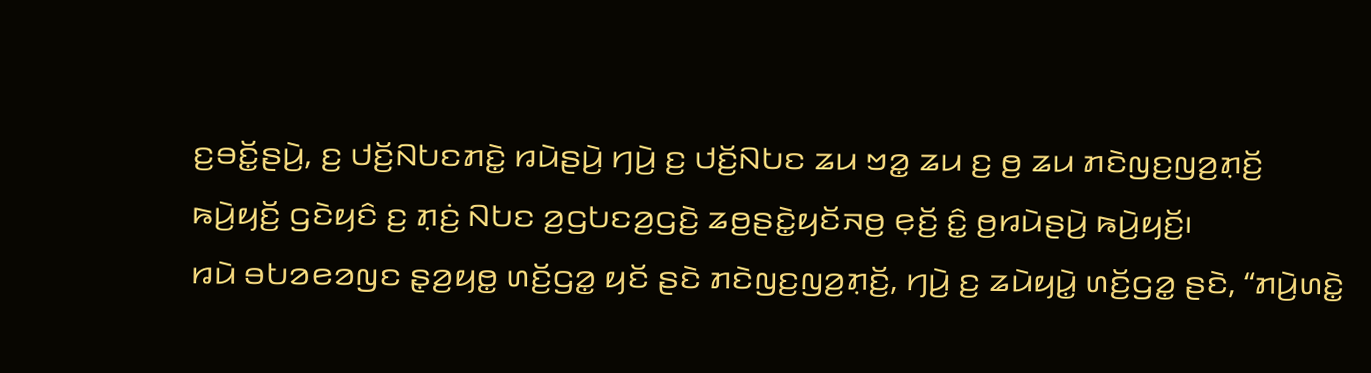ꤢ꤬ꤋꤢꤩ꤭ꤔꤣꤧ꤬, ꤢ꤬ ꤓꤢꤩ꤬ꤡꤝꤢꤊꤢꤧ꤭ ꤙꤣꤧꤔꤣꤧ꤬ ꤚꤣꤧ꤬ ꤢ꤬ ꤓꤢꤩ꤬ꤡꤝꤢ ꤘꤣ ꤠꤤ꤭ ꤘꤣ ꤢ꤬ ꤥ꤬ ꤘꤣ ꤊꤢꤧꤜꤢ꤬ꤜꤤ꤬ꤊ꤫ꤢꤩ꤬ ꤒꤣꤧ꤬ꤟꤢꤩ꤬ ꤞꤢꤧꤟꤢꤨ ꤢ꤬ ꤊ꤫ꤢꤦ꤬ ꤡꤝꤢ ꤤ꤬ꤞꤝꤢꤤ꤬ꤞꤢꤧ꤬ ꤘꤥ꤬ꤔꤢꤧ꤭ꤟꤢꤩꤏꤥ꤬ ꤕ꤫ꤢꤩ꤬ ꤢꤨ꤭ ꤥ꤬ꤙꤣꤧꤔꤣꤧ꤬ ꤒꤣꤧ꤬ꤟꤢꤩ꤬꤯
ꤙꤣꤧ ꤋꤝꤤꤕꤤꤜꤢ ꤔ꤫ꤤ꤬ꤟꤥ꤭ ꤛꤢꤩ꤬ꤞꤤ꤭ ꤟꤢꤩ ꤔꤢꤧ ꤊꤢꤧꤜꤢ꤬ꤜꤤ꤬ꤊ꤫ꤢꤩ꤬, ꤚꤣꤧ꤬ ꤢ꤬ ꤘꤣꤧꤟꤣꤧ꤭ ꤛꤢꤩ꤬ꤞꤤ꤭ ꤔꤢꤧ, “ꤊꤣꤧ꤬ꤛꤢꤧ꤭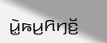ꤣꤧ꤭ꤒꤣ꤬ꤖꤚꤢꤩ꤬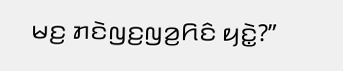ꤗꤢ꤬ ꤊꤢꤧꤜꤢ꤬ꤜꤤ꤬ꤖꤢꤨ ꤟꤢꤧ꤭?”